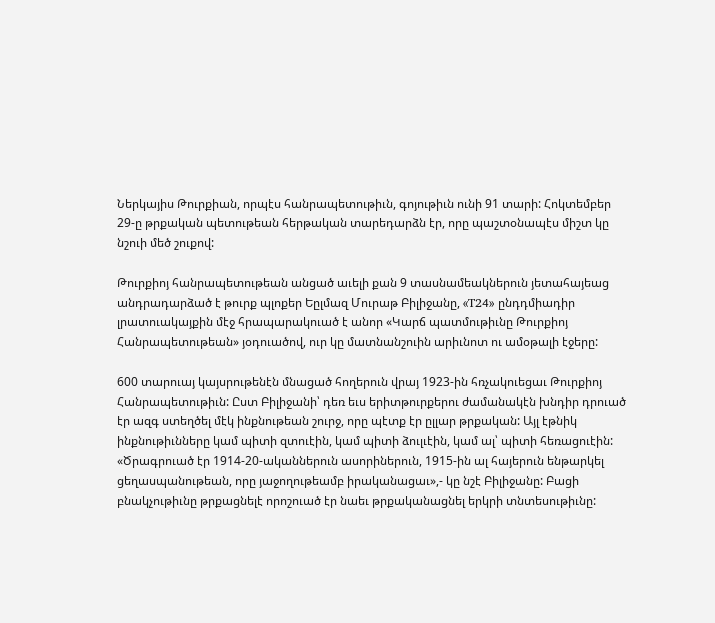Ներկայիս Թուրքիան, որպէս հանրապետութիւն, գոյութիւն ունի 91 տարի: Հոկտեմբեր 29-ը թրքական պետութեան հերթական տարեդարձն էր, որը պաշտօնապէս միշտ կը նշուի մեծ շուքով:

Թուրքիոյ հանրապետութեան անցած աւելի քան 9 տասնամեակներուն յետահայեաց անդրադարձած է թուրք պլոքեր Եըլմազ Մուրաթ Բիլիջանը, «T24» ընդդմիադիր լրատուակայքին մէջ հրապարակուած է անոր «Կարճ պատմութիւնը Թուրքիոյ Հանրապետութեան» յօդուածով, ուր կը մատնանշուին արիւնոտ ու ամօթալի էջերը:

600 տարուայ կայսրութենէն մնացած հողերուն վրայ 1923-ին հռչակուեցաւ Թուրքիոյ Հանրապետութիւն: Ըստ Բիլիջանի՝ դեռ եւս երիտթուրքերու ժամանակէն խնդիր դրուած էր ազգ ստեղծել մէկ ինքնութեան շուրջ, որը պէտք էր ըլլար թրքական: Այլ էթնիկ ինքնութիւնները կամ պիտի զտուէին, կամ պիտի ձուլւէին, կամ ալ՝ պիտի հեռացուէին:
«Ծրագրուած էր 1914-20-ականներուն ասորիներուն, 1915-ին ալ հայերուն ենթարկել ցեղասպանութեան, որը յաջողութեամբ իրականացաւ»,- կը նշէ Բիլիջանը: Բացի բնակչութիւնը թրքացնելէ որոշուած էր նաեւ թրքականացնել երկրի տնտեսութիւնը: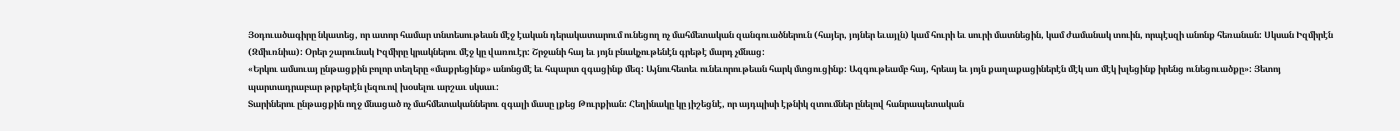Յօդուածագիրը նկատեց, որ ատոր համար տնտեսութեան մէջ էական դերակատարում ունեցող ոչ մահմետական զանգուածներուն (հայեր, յոյներ եւայլն) կամ հուրի եւ սուրի մատնեցին, կամ ժամանակ տուին, որպէսզի անոնք հեռանան: Սկսան Իզմիրէն (Զմիւռնիա): Օրեր շարունակ Իզմիրը կրակներու մէջ կը վառուէր: Շրջանի հայ եւ յոյն բնակչութենէն գրեթէ մարդ չմնաց:
«Երկու ամսուայ ընթացքին բոլոր տեղերը «մաքրեցինք» անոնցմէ եւ հպարտ զգացինք մեզ: Այնուհետեւ ունեւորութեան հարկ մտցուցինք: Ազգութեամբ հայ, հրեայ եւ յոյն քաղաքացիներէն մէկ առ մէկ խլեցինք իրենց ունեցուածքը»: Յետոյ պարտադրաբար թրքերէն լեզուով խօսելու արշաւ սկսաւ:
Տարիներու ընթացքին ողջ մնացած ոչ մահմետականներու զգալի մասը լքեց Թուրքիան: Հեղինակը կը յիշեցնէ, որ այդպիսի էթնիկ զտումներ ընելով հանրապետական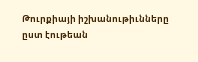Թուրքիայի իշխանութիւնները ըստ էութեան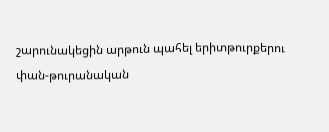շարունակեցին արթուն պահել երիտթուրքերու փան-թուրանական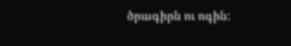ծրագիրն ու ոգին: